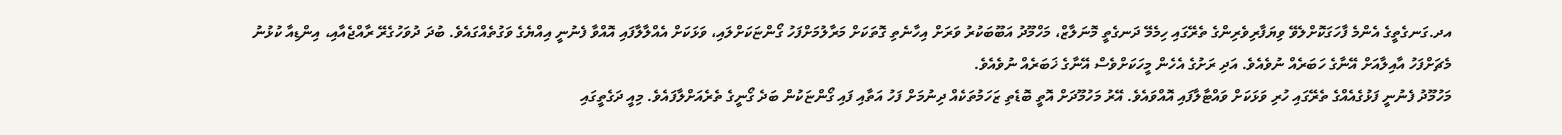އދ.ގަނގެތީގެ އެންމެ ފާހަގަކޮށްލެވޭ ވިޔަފާރިވެރިންގެ ތެރޭގައި ހިމެމޭ ދަނގެތީ މޮނަލާޒް، މަހްމޫދު އަބޫބަކުރު ވަރަށް އިހާނެތި ގޮތަކަށް މަރާލުމަށްފަހު ގޯންޏަކަށްލައި، ވަޅަކަށް އެއްލާލާފައި އޮއްވާ ފެނުނީ އިއްޔެގެ ވަގުތެއްގައެވެ. ބުދަ ދުވަހުގެރޭ ރާއްޖެއާއި، އިންޑިއާ ކުޅުނު މެޗަށްފަހު އާއިލާއަށް އޭނާގެ ހަބަރެއް ނުވެއެވެ. އަދި ރަށުގެ އެހެން މީހަކަށްވެސް އޭނާގެ ޚަބަރެއް ނުވެއެވެ.
މަހުމޫދު ފެނުނީ ފަޅުގެއެއްގެ ތެރޭގައި ހުރި ވަޅަކަށް ވައްޓާލާފައި އޮއްވައެވެ. އޭރު މަހުމޫދަށް އޮތީ ބޮޑެތި ޒަހަމުތަކެއް ދިނުމަށް ފަހު އަތާއި ފައި ގޯންޏަކުން ބަދެ ގޯނީގެ ތެރެއަށްލާފައެވެ. މިއީ ދަގެތީގައި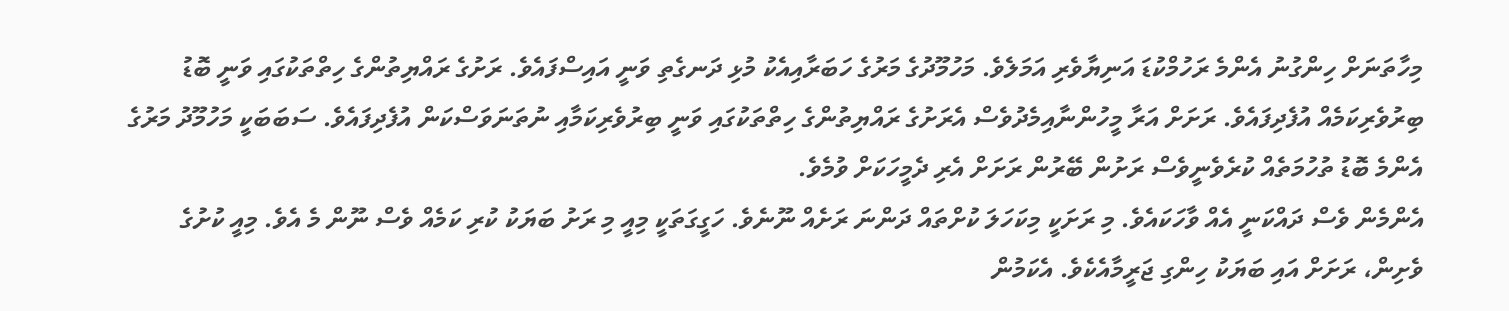މިހާތަނަށް ހިންގުނު އެންމެ ރަހުމްކުޑަ އަނިޔާވެރި އަމަލެވެ. މަހުމޫދުގެ މަރުގެ ހަބަރާއިއެކު މުޅި ދަނގެތި ވަނީ އައިސްފައެވެ. ރަށުގެ ރައްޔިތުންގެ ހިތްތަކުގައި ވަނީ ބޮޑު ބިރުވެރިކަމެއް އުފެދިފައެވެ. ރަށަށް އަރާ މީހުންނާއިމެދުވެސް އެރަށުގެ ރައްޔިތުންގެ ހިތްތަކުގައި ވަނީ ބިރުވެރިކަމާއި ނުތަނަވަސްކަން އުފެދިފައެވެ. ސަބަބަކީ މަހުމޫދު މަރުގެ އެންމެ ބޮޑު ތުހުމަތެއް ކުރެވެނީވެސް ރަށުން ބޭރުން ރަށަށް އެރި ދެމީހަކަށް ވުމެވެ.
އެންމެން ވެސް ދައްކަނީ އެއް ވާހަކައެވެ. މި ރަށަކީ މިކަހަލަ ކުށްތައް ދަންނަ ރަށެއް ނޫނެވެ. ހަގީގަތަކީ މިއީ މި ރަށު ބަޔަކު ކުރި ކަމެއް ވެސް ނޫން މެ އެވެ. މިއީ ކުށުގެ ވެށިން، ރަށަށް އައި ބަޔަކު ހިންގި ޖަރީމާއެކެވެ. އެކަމުން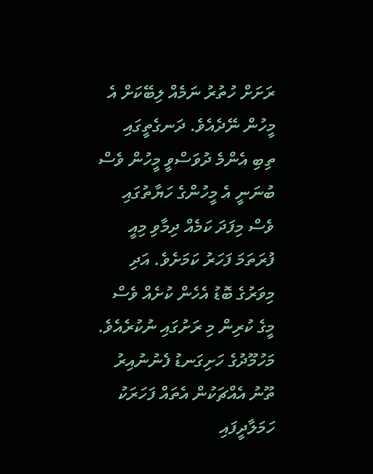ރަށަށް ހުތުރު ނަމެއް ލިބޭކަށް އެ މީހުން ނޭދެއެވެ. ދަނގެތީގައި ތިބި އެންމެ ދުވަސްވީ މީހުން ވެސް ބުނަނީ އެ މީހުންގެ ހަޔާތުގައި ވެސް މިފަދަ ކަމެއް ދިމާވި މިއީ ފުރަތަމަ ފަހަރު ކަމަށެވެ. އަދި މިވަރުގެ ބޮޑު އެހެން ކުށެއް ވެސް މީގެ ކުރިން މި ރަށުގައި ނުކުރެއެވެ.
މަހުމޫދުގެ ހަށިގަނޑު ފެނުނުއިރު ތޫނު އެއްޗަކުން އެތައް ފަހަރަކު ހަމަލާދީފައި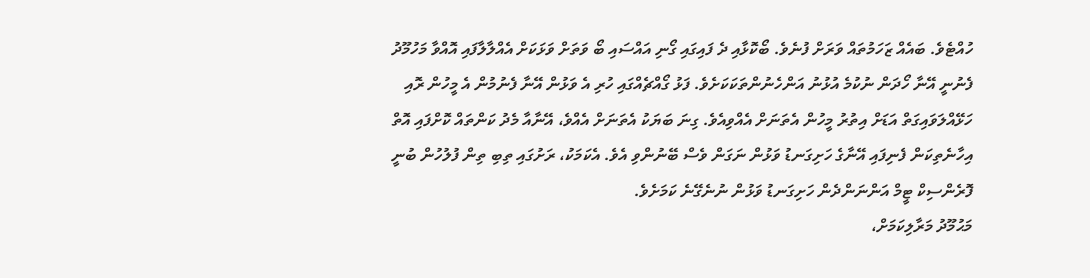ހުއްޓެވެ. ބައެއް ޒަހަމުތައް ވަރަށް ފުނެވެ. ބޯކޮޅާއި ދެ ފައިގައި ގޯނި އައްސައި ބޯ ވަތަށް ވަޅަކަށް އެއްލާލާފައި އޮއްވާ މަހުމޫދު ފެނުނީ އޭނާ ހޯދަން ނުކުމެ އުޅުނު އަންހެނުންތަކަކަށެވެ. ފަޅު ގޯއްޗެއްގައި ހުރި އެ ވަޅުން އޭނާ ފެނުމުން އެ މީހުން ރޮއި ހަޅޭއްލަވައިގަތް އަޑަށް އިތުރު މީހުން އެތަނަށް އެއްވިއެވެ. ގިނަ ބަޔަކު އެތަނަށް އެއްވެ، އޭނާއާ މެދު ކަންތައް ކޮށްފައި އޮތް އިހާނެތިކަން ފެނިފައި އޭނާގެ ހަށިގަނޑު ވަޅުން ނަގަން ވެސް ބޭނުންވި އެވެ. އެކަމަކު، ރަށުގައި ތިބި ތިން ފުލުހުން ބުނީ ފޮރެންސިކް ޓީމް އަންނަންދެން ހަށިގަނޑު ވަޅުން ނުނެގޭނެ ކަމަށެވެ.
މަޙުމޫދު މަރާލިކަމަށް،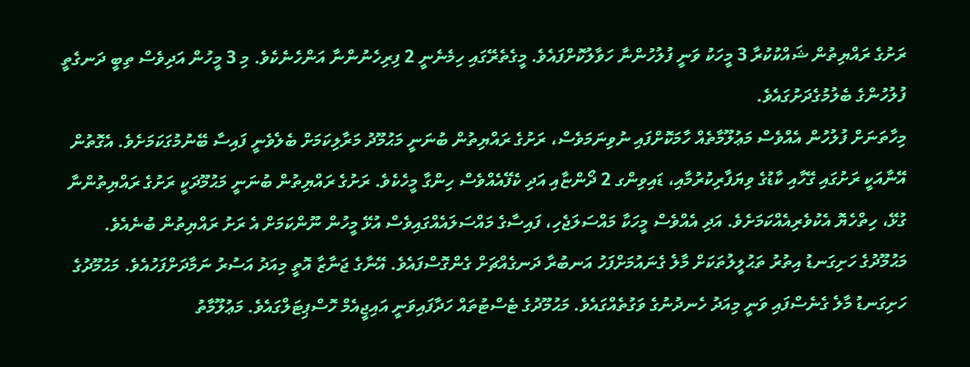ރަށުގެ ރައްޔިތުން ޝައްކުކުރާ 3 މީހަކު ވަނީ ފުލުހުންނާ ހަވާލުކޮށްފައެވެ. މީގެތެރޭގައި ހިމެނެނީ 2 ފިރިހެނުންނާ އަންހެނެކެވެ. މި 3 މީހުން އަދިވެސް ތިބީ ދަނގެތީ ފުލުހުންގެ ބެލުމުގެދަށުގައެވެ.
މިހާތަނަށް ފުލުހުން އެއްވެސް މަޢުލޫމާތެއް ހާމަކޮށްފައި ނުވިނަމަވެސް، ރަށުގެ ރައްޔިތުން ބުނަނީ މަޙުމޫދު މަރާލިކަމަށް ބެލެވެނީ ފައިސާ ބޭނުމުގަކަމަށެވެ. އެގޮތުން އޭނާއަކީ ރަށުގައި ގޭހާއި ކާޑުގެ ވިޔަފާރިކުރުމާއި، ޑައިވިންގ 2 ދޯންޏާއި އަދި ކެފޭއެއްވެސް ހިންގާ މީހެކެވެ. ރަށުގެ ރައްޔިތުން ބުނަނީ މަޙުމޫދަކީ ރަށުގެ ރައްޔިތުންނާ ގުޅޭ، ހިތްހެޔޮ އެކުވެރިއެއްކަމަށެވެ. އަދި އެއްވެސް މީހަކާ މައްސަލަޖެހި، ފައިސާގެ މައްސަލައެއްގައިވެސް އުޅޭ މީހުން ނޫންކަމަށް އެ ރަށު ރައްޔިތުން ބުނެއެވެ.
މަޙުމޫދުގެ ހަށިގަނޑު އިތުރު ތަޙުލީލުތަކަށް މާލެ ގެނައުމަށްފަހު އަނބުރާ ދަނގެއްޗަށް ގެންގޮސްފައެވެ. އޭނާގެ ޖަނާޒާ އޮތީ މިއަދު އަސުރު ނަމާދަށްފަހުއެވެ. މަޙުމޫދުގެ ހަށިގަނޑު މާލެ ގެނެސްފައި ވަނީ މިއަދު ހެނދުނުގެ ވަގުތެއްގައެވެ. މަޙުމޫދުގެ ޓެސްޓުތައް ހަދާފައިވަނީ އައިޖީއެމް ހޮސްޕިޓަލްގައެވެ. މަޢުލޫމާތު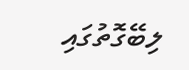ލިބޭގޮތުގައި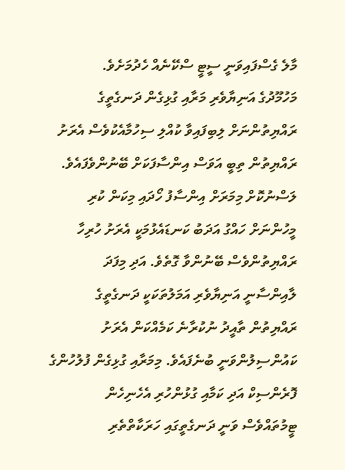މާލެ ގެސްފައިވަނީ ސީޓީ ސްކޭނެއް ހެދުމަށެވެ.
މަހުމޫދުގެ އަނިޔާވެރި މަރާއި ގުޅިގެން ދަނގެތީގެ ރައްޔިތުންނަށް ލިބިފައިވާ ކުއްލި ސިހުމާއެކުވެސް އެރަށު ރައްޔިތުން ތިބީ އަވަސް އިންސާފަކަށް ބޭނުންވެފައެވެ. ލަސްނުކޮށް މިމަރަށް އިންސާފު ހޯދައި މިކަން ކުރި މީހުންނަށް ހައްގު އަދަބު ކަނޑައެޅުމަކީ އެރަށު ހުރިހާ ރައްޔިތުންވެސް ބޭނުންވާ ގޮތެވެ. އަދި މިފަދަ ލާއިންސާނީ އަނިޔާވެރި އަމަލުތަކަކީ ދަނގެތީގެ ރައްޔިތުން ތާއީދު ނުކުރާނެ ކަމެއްކަން އެރަށު ކައުންސިލުންވަނީ ބުނެފައެވެ. މިމަރާއި ގުޅިގެން ފުލުހުންގެ ފޮރެންސިކް އަދި ކަމާއި ގުޅުންހުރި އެހެނިހެން ޓީމުތައްވެސް ވަނީ ދަނގެތީގައި ހަރަކާތްތެރި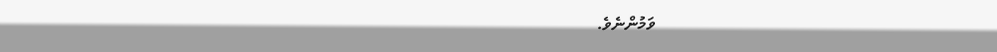ވަމުންނެވެ.